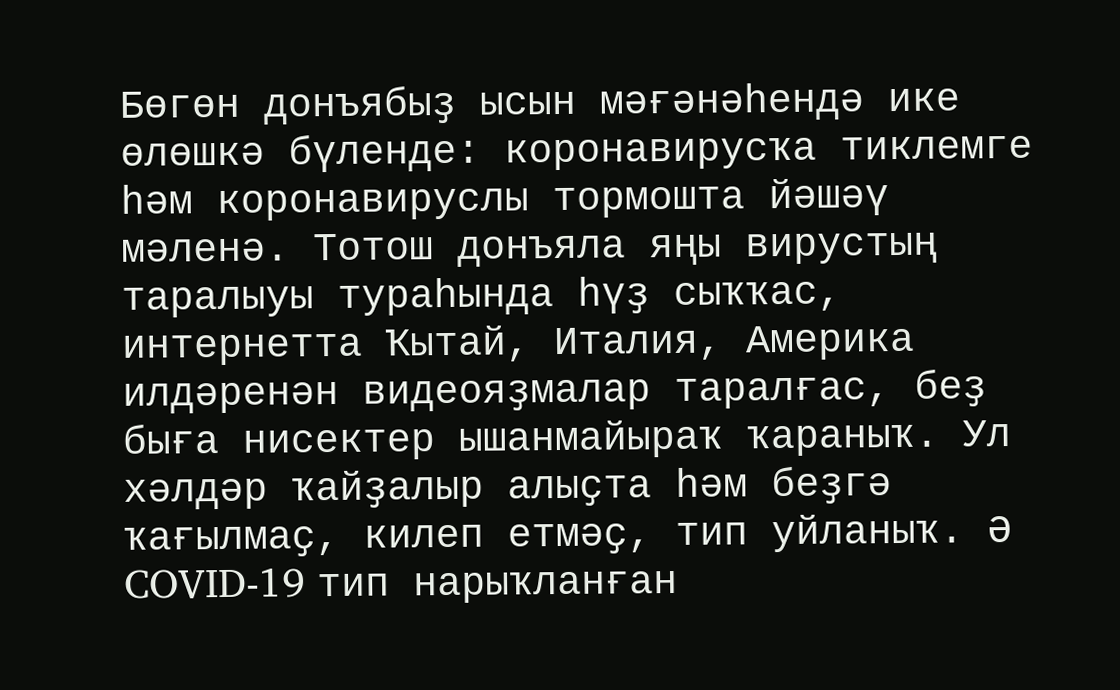Бөгөн донъябыҙ ысын мәғәнәһендә ике өлөшкә бүленде: коронавирусҡа тиклемге һәм коронавируслы тормошта йәшәү мәленә. Тотош донъяла яңы вирустың таралыуы тураһында һүҙ сыҡҡас, интернетта Ҡытай, Италия, Америка илдәренән видеояҙмалар таралғас, беҙ быға нисектер ышанмайыраҡ ҡараныҡ. Ул хәлдәр ҡайҙалыр алыҫта һәм беҙгә ҡағылмаҫ, килеп етмәҫ, тип уйланыҡ. Ә COVID-19 тип нарыҡланған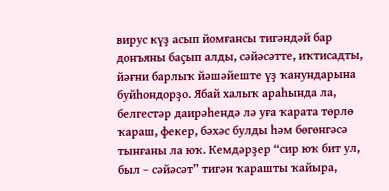вирус күҙ асып йомғансы тигәндәй бар донъяны баҫып алды, сәйәсәтте, иҡтисадты, йәғни барлыҡ йәшәйеште үҙ ҡанундарына буйһондорҙо. Ябай халыҡ араһында ла, белгестәр даирәһендә лә уға ҡарата төрлө ҡараш, фекер, бәхәс булды һәм бөгөнгәсә тынғаны ла юҡ. Кемдәрҙер “сир юҡ бит ул, был – сәйәсәт” тигән ҡарашты ҡайыра,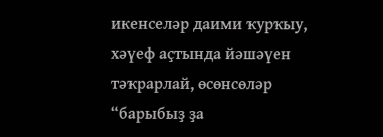икенселәр даими ҡурҡыу, хәүеф аҫтында йәшәүен тәҡрарлай, өсөнсөләр “барыбыҙ ҙа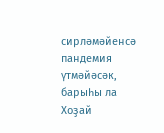сирләмәйенсә пандемия үтмәйәсәк, барыһы ла Хоҙай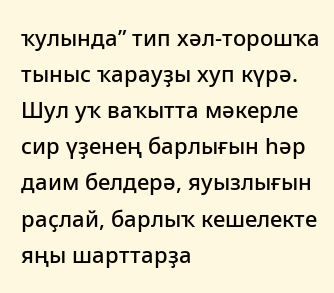ҡулында” тип хәл-торошҡа тыныс ҡарауҙы хуп күрә. Шул уҡ ваҡытта мәкерле сир үҙенең барлығын һәр даим белдерә, яуызлығын раҫлай, барлыҡ кешелекте яңы шарттарҙа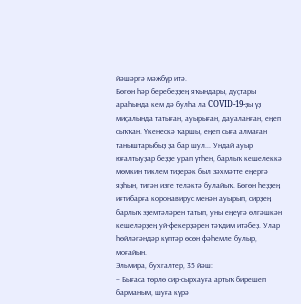йәшәргә мәжбүр итә.
Бөгөн һәр беребеҙҙең яҡындары, дуҫтары араһында кем дә булһа ла COVID-19-ҙы үҙ миҫалында татыған, ауырыған, дауаланған, еңеп сыҡҡан. Үкенескә ҡаршы, еңеп сыға алмаған таныштарыбыҙ ҙа бар шул... Ундай ауыр юғалтыуҙар беҙҙе урап үтһен, барлыҡ кешелеккә мөмкин тиклем тиҙерәк был зәхмәтте еңергә яҙһын, тигән изге теләктә булайыҡ. Бөгөн һеҙҙең иғтибарға коронавирус менән ауырып, сирҙең барлыҡ эҙемтәләрен татып, уны еңеүгә өлгәшкән кешеләрҙең уй-фекерҙәрен тәҡдим итәбеҙ. Улар һөйләгәндәр күптәр өсөн фәһемле булыр, моғайын.
Эльмира, бухгалтер, 35 йәш:
– Бығаса төрлө сир-сырхауға артыҡ бирешеп барманым, шуға күрә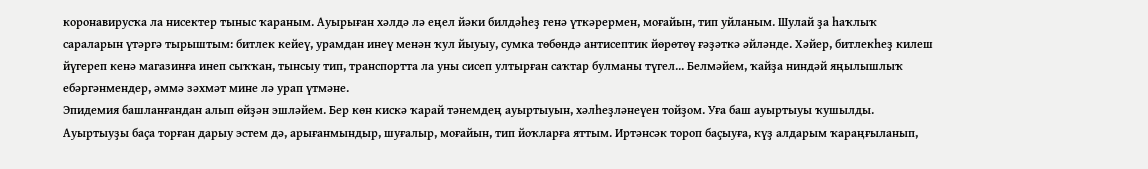коронавирусҡа ла нисектер тыныс ҡараным. Ауырыған хәлдә лә еңел йәки билдәһеҙ генә үткәрермен, моғайын, тип уйланым. Шулай ҙа һаҡлыҡ сараларын үтәргә тырыштым: битлек кейеү, урамдан инеү менән ҡул йыуыу, сумка төбөндә антисептик йөрөтөү ғәҙәткә әйләнде. Хәйер, битлекһеҙ килеш йүгереп кенә магазинға инеп сыҡҡан, тынсыу тип, транспортта ла уны сисеп ултырған саҡтар булманы түгел... Белмәйем, ҡайҙа ниндәй яңылышлыҡ ебәргәнмендер, әммә зәхмәт мине лә урап үтмәне.
Эпидемия башланғандан алып өйҙән эшләйем. Бер көн кискә ҡарай тәнемдең ауыртыуын, хәлһеҙләнеүен тойҙом. Уға баш ауыртыуы ҡушылды. Ауыртыуҙы баҫа торған дарыу эстем дә, арығанмындыр, шуғалыр, моғайын, тип йоҡларға яттым. Иртәнсәк тороп баҫыуға, күҙ алдарым ҡараңғыланып,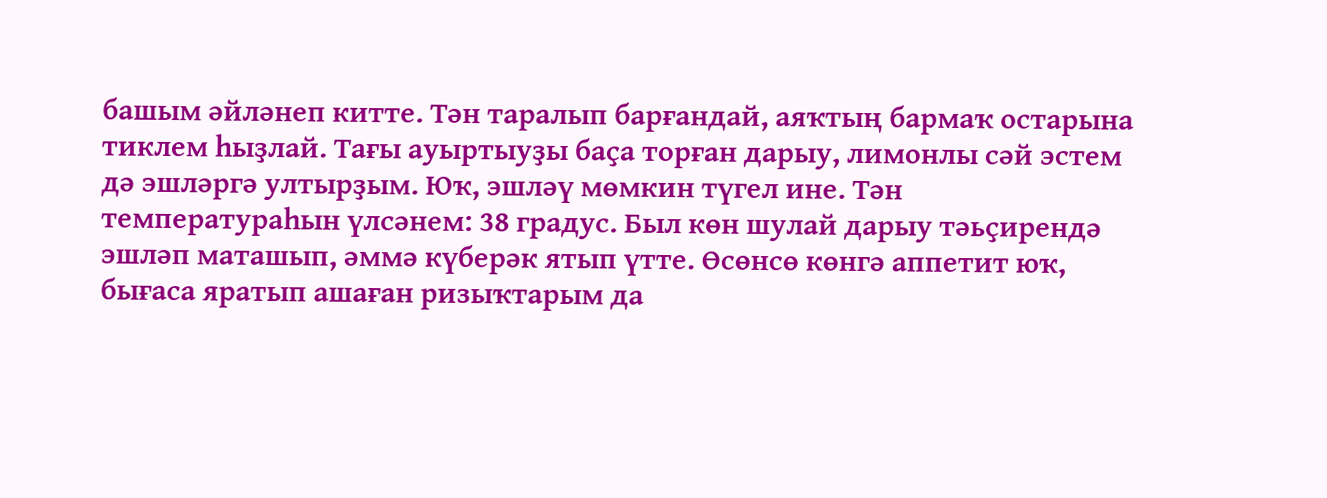башым әйләнеп китте. Тән таралып барғандай, аяҡтың бармаҡ остарына тиклем һыҙлай. Тағы ауыртыуҙы баҫа торған дарыу, лимонлы сәй эстем дә эшләргә ултырҙым. Юҡ, эшләү мөмкин түгел ине. Тән температураһын үлсәнем: 38 градус. Был көн шулай дарыу тәьҫирендә эшләп маташып, әммә күберәк ятып үтте. Өсөнсө көнгә аппетит юҡ, бығаса яратып ашаған ризыҡтарым да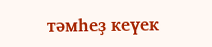тәмһеҙ кеүек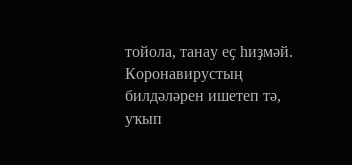тойола, танау еҫ һиҙмәй. Коронавирустың билдәләрен ишетеп тә, уҡып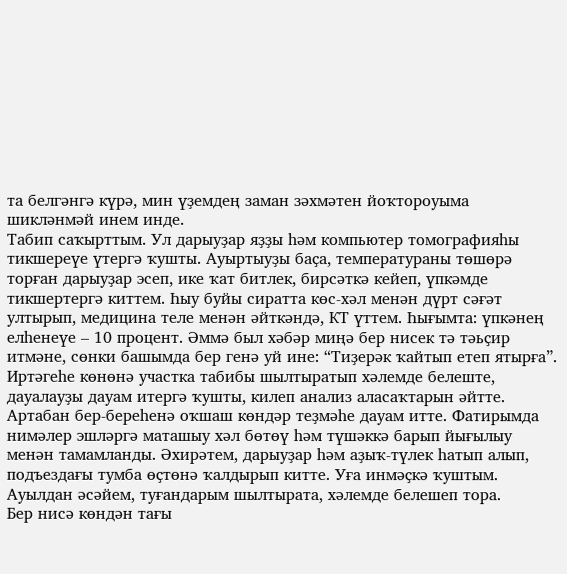та белгәнгә күрә, мин үҙемдең заман зәхмәтен йоҡтороуыма шикләнмәй инем инде.
Табип саҡырттым. Ул дарыуҙар яҙҙы һәм компьютер томографияһы тикшереүе үтергә ҡушты. Ауыртыуҙы баҫа, температураны төшөрә торған дарыуҙар эсеп, ике ҡат битлек, бирсәткә кейеп, үпкәмде тикшертергә киттем. Һыу буйы сиратта көс-хәл менән дүрт сәғәт ултырып, медицина теле менән әйткәндә, КТ үттем. Һығымта: үпкәнең елһенеүе – 10 процент. Әммә был хәбәр миңә бер нисек тә тәьҫир итмәне, сөнки башымда бер генә уй ине: “Тиҙерәк ҡайтып етеп ятырға”.
Иртәгеһе көнөнә участка табибы шылтыратып хәлемде белеште, дауалауҙы дауам итергә ҡушты, килеп анализ аласаҡтарын әйтте.
Артабан бер-береһенә оҡшаш көндәр теҙмәһе дауам итте. Фатирымда нимәлер эшләргә маташыу хәл бөтөү һәм түшәккә барып йығылыу менән тамамланды. Әхирәтем, дарыуҙар һәм аҙыҡ-түлек һатып алып, подъездағы тумба өҫтөнә ҡалдырып китте. Уға инмәҫкә ҡуштым. Ауылдан әсәйем, туғандарым шылтырата, хәлемде белешеп тора.
Бер нисә көндән тағы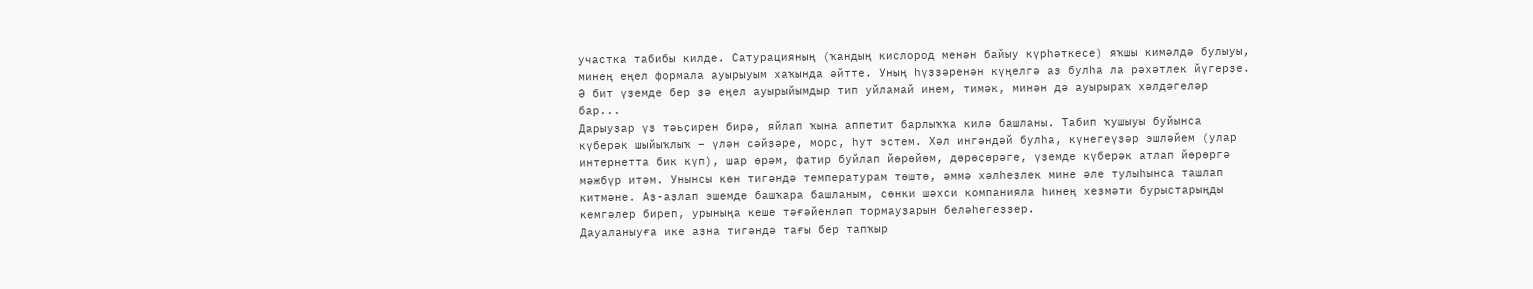участка табибы килде. Сатурацияның (ҡандың кислород менән байыу күрһәткесе) яҡшы кимәлдә булыуы, минең еңел формала ауырыуым хаҡында әйтте. Уның һүҙҙәренән күңелгә аҙ булһа ла рәхәтлек йүгерҙе. Ә бит үҙемде бер ҙә еңел ауырыйымдыр тип уйламай инем, тимәк, минән дә ауырыраҡ хәлдәгеләр бар...
Дарыуҙар үҙ тәьҫирен бирә, яйлап ҡына аппетит барлыҡҡа килә башланы. Табип ҡушыуы буйынса күберәк шыйыҡлыҡ – үлән сәйҙәре, морс, һут эстем. Хәл ингәндәй булһа, күнегеүҙәр эшләйем (улар интернетта бик күп), шар өрәм, фатир буйлап йөрөйөм, дөрөҫөрәге, үҙемде күберәк атлап йөрөргә мәжбүр итәм. Унынсы көн тигәндә температурам төштө, әммә хәлһеҙлек мине әле тулыһынса ташлап китмәне. Аҙ-аҙлап эшемде башҡара башланым, сөнки шәхси компанияла һинең хеҙмәти бурыстарыңды кемгәлер биреп, урыныңа кеше тәғәйенләп тормауҙарын беләһегеҙҙер.
Дауаланыуға ике аҙна тигәндә тағы бер тапҡыр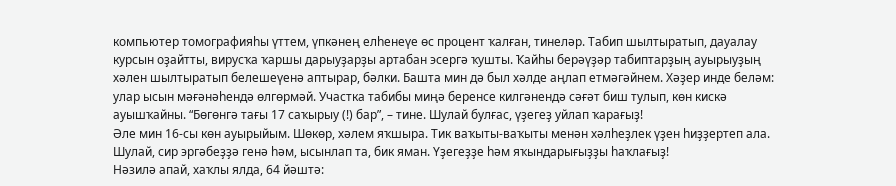компьютер томографияһы үттем, үпкәнең елһенеүе өс процент ҡалған, тинеләр. Табип шылтыратып, дауалау курсын оҙайтты, вирусҡа ҡаршы дарыуҙарҙы артабан эсергә ҡушты. Ҡайһы берәүҙәр табиптарҙың ауырыуҙың хәлен шылтыратып белешеүенә аптырар, бәлки. Башта мин дә был хәлде аңлап етмәгәйнем. Хәҙер инде беләм: улар ысын мәғәнәһендә өлгөрмәй. Участка табибы миңә беренсе килгәнендә сәғәт биш тулып, көн кискә ауышҡайны. “Бөгөнгә тағы 17 саҡырыу (!) бар”, – тине. Шулай булғас, үҙегеҙ уйлап ҡарағыҙ!
Әле мин 16-сы көн ауырыйым. Шөкөр, хәлем яҡшыра. Тик ваҡыты-ваҡыты менән хәлһеҙлек үҙен һиҙҙертеп ала. Шулай, сир эргәбеҙҙә генә һәм, ысынлап та, бик яман. Үҙегеҙҙе һәм яҡындарығыҙҙы һаҡлағыҙ!
Нәзилә апай, хаҡлы ялда, 64 йәштә: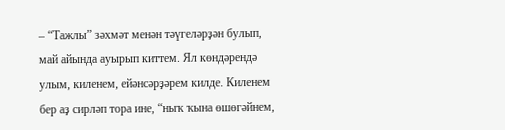– “Тажлы” зәхмәт менән тәүгеләрҙән булып, май айында ауырып киттем. Ял көндәрендә улым, киленем, ейәнсәрҙәрем килде. Киленем бер аҙ сирләп тора ине, “ныҡ ҡына өшөгәйнем,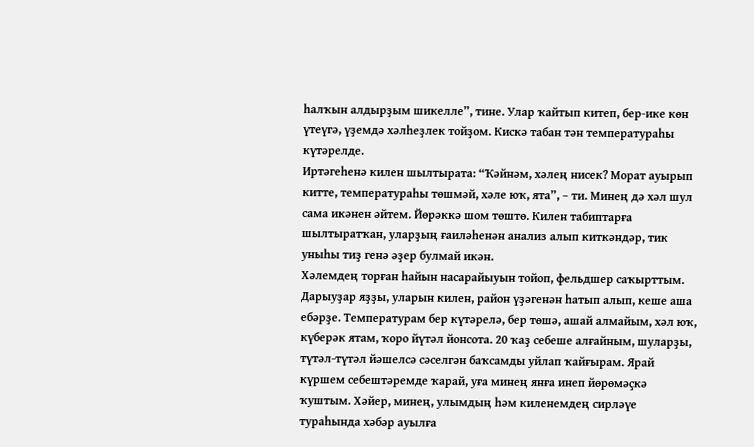һалҡын алдырҙым шикелле”, тине. Улар ҡайтып китеп, бер-ике көн үтеүгә, үҙемдә хәлһеҙлек тойҙом. Кискә табан тән температураһы күтәрелде.
Иртәгеһенә килен шылтырата: “Ҡәйнәм, хәлең нисек? Морат ауырып китте, температураһы төшмәй, хәле юҡ, ята”, – ти. Минең дә хәл шул сама икәнен әйтем. Йөрәккә шом төштө. Килен табиптарға шылтыратҡан, уларҙың ғаиләһенән анализ алып киткәндәр, тик уныһы тиҙ генә әҙер булмай икән.
Хәлемдең торған һайын насарайыуын тойоп, фельдшер саҡырттым. Дарыуҙар яҙҙы, уларын килен, район үҙәгенән һатып алып, кеше аша ебәрҙе. Температурам бер күтәрелә, бер төшә, ашай алмайым, хәл юҡ, күберәк ятам, ҡоро йүтәл йонсота. 20 ҡаҙ себеше алғайным, шуларҙы, түтәл-түтәл йәшелсә сәселгән баҡсамды уйлап ҡайғырам. Ярай күршем себештәремде ҡарай, уға минең янға инеп йөрөмәҫкә ҡуштым. Хәйер, минең, улымдың һәм киленемдең сирләүе тураһында хәбәр ауылға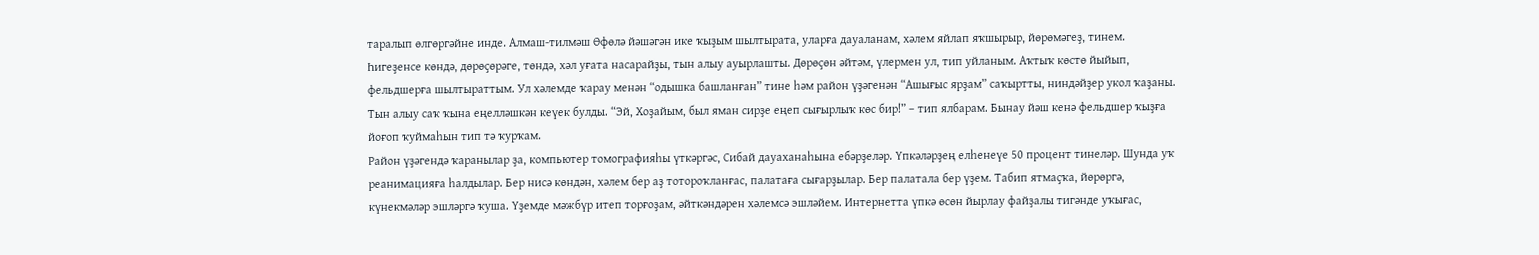таралып өлгөргәйне инде. Алмаш-тилмәш Өфөлә йәшәгән ике ҡыҙым шылтырата, уларға дауаланам, хәлем яйлап яҡшырыр, йөрөмәгеҙ, тинем.
Һигеҙенсе көндә, дөрөҫөрәге, төндә, хәл уғата насарайҙы, тын алыу ауырлашты. Дөрөҫөн әйтәм, үлермен ул, тип уйланым. Аҡтыҡ көстө йыйып, фельдшерға шылтыраттым. Ул хәлемде ҡарау менән “одышка башланған” тине һәм район үҙәгенән “Ашығыс ярҙам” саҡыртты, ниндәйҙер укол ҡаҙаны. Тын алыу саҡ ҡына еңелләшкән кеүек булды. “Эй, Хоҙайым, был яман сирҙе еңеп сығырлыҡ көс бир!” – тип ялбарам. Бынау йәш кенә фельдшер ҡыҙға йоғоп ҡуймаһын тип тә ҡурҡам.
Район үҙәгендә ҡаранылар ҙа, компьютер томографияһы үткәргәс, Сибай дауаханаһына ебәрҙеләр. Үпкәләрҙең елһенеүе 50 процент тинеләр. Шунда уҡ реанимацияға һалдылар. Бер нисә көндән, хәлем бер аҙ тотороҡланғас, палатаға сығарҙылар. Бер палатала бер үҙем. Табип ятмаҫҡа, йөрөргә, күнекмәләр эшләргә ҡуша. Үҙемде мәжбүр итеп торғоҙам, әйткәндәрен хәлемсә эшләйем. Интернетта үпкә өсөн йырлау файҙалы тигәнде уҡығас,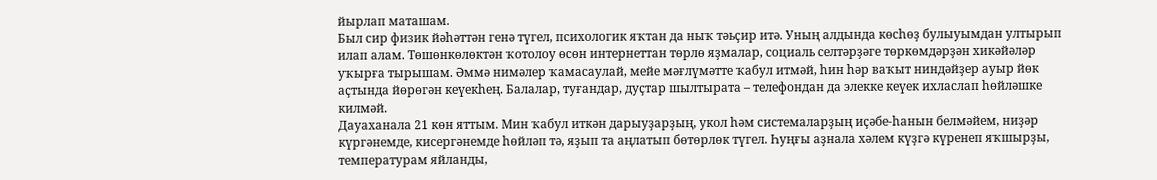йырлап маташам.
Был сир физик йәһәттән генә түгел, психологик яҡтан да ныҡ тәьҫир итә. Уның алдында көсһөҙ булыуымдан ултырып илап алам. Төшөнкөлөктән ҡотолоу өсөн интернеттан төрлө яҙмалар, социаль селтәрҙәге төркөмдәрҙән хикәйәләр уҡырға тырышам. Әммә нимәлер ҡамасаулай, мейе мәғлүмәтте ҡабул итмәй, һин һәр ваҡыт ниндәйҙер ауыр йөк аҫтында йөрөгән кеүекһең. Балалар, туғандар, дуҫтар шылтырата – телефондан да элекке кеүек ихласлап һөйләшке килмәй.
Дауаханала 21 көн яттым. Мин ҡабул иткән дарыуҙарҙың, укол һәм системаларҙың иҫәбе-һанын белмәйем, ниҙәр күргәнемде, кисергәнемде һөйләп тә, яҙып та аңлатып бөтөрлөк түгел. Һуңғы аҙнала хәлем күҙгә күренеп яҡшырҙы, температурам яйланды,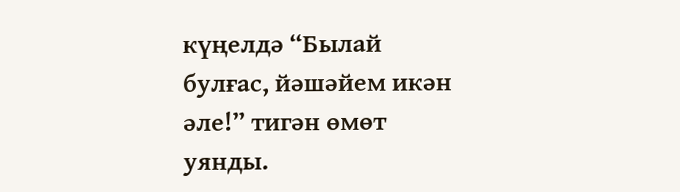күңелдә “Былай булғас, йәшәйем икән әле!” тигән өмөт уянды.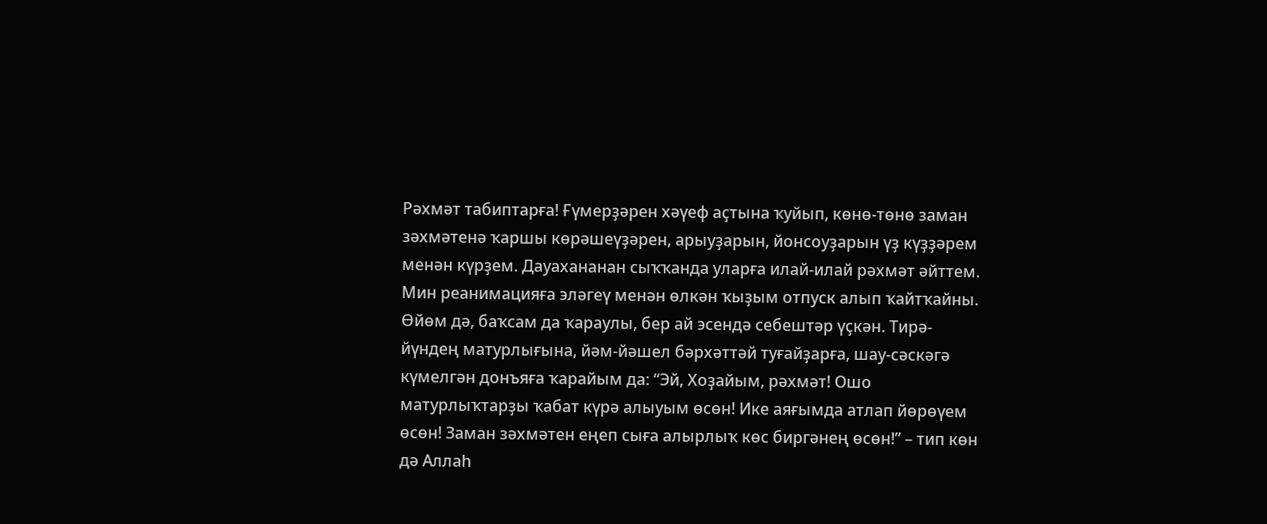Рәхмәт табиптарға! Ғүмерҙәрен хәүеф аҫтына ҡуйып, көнө-төнө заман зәхмәтенә ҡаршы көрәшеүҙәрен, арыуҙарын, йонсоуҙарын үҙ күҙҙәрем менән күрҙем. Дауахананан сыҡҡанда уларға илай-илай рәхмәт әйттем.
Мин реанимацияға эләгеү менән өлкән ҡыҙым отпуск алып ҡайтҡайны. Өйөм дә, баҡсам да ҡараулы, бер ай эсендә себештәр үҫкән. Тирә-йүндең матурлығына, йәм-йәшел бәрхәттәй туғайҙарға, шау-сәскәгә күмелгән донъяға ҡарайым да: “Эй, Хоҙайым, рәхмәт! Ошо матурлыҡтарҙы ҡабат күрә алыуым өсөн! Ике аяғымда атлап йөрөүем өсөн! Заман зәхмәтен еңеп сыға алырлыҡ көс биргәнең өсөн!” – тип көн дә Аллаһ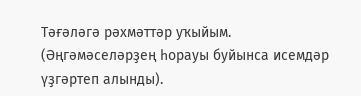Тәғәләгә рәхмәттәр уҡыйым.
(Әңгәмәселәрҙең һорауы буйынса исемдәр үҙгәртеп алынды).